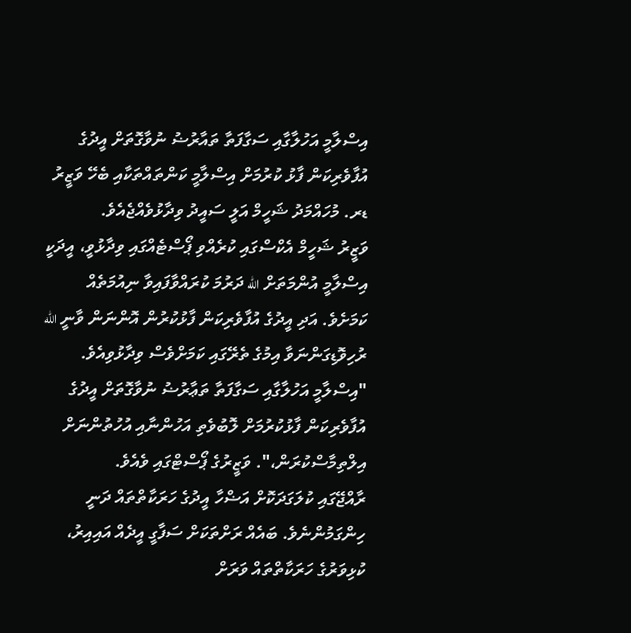އިސްލާމީ އަހުލާގާއި ސަގާފަތާ ތައާރުޟު ނުވާގޮތަށް އީދުގެ އުފާވެރިކަން ފާޅު ކުރުމަށް އިސްލާމީ ކަންތައްތަކާއި ބެހޭ ވަޒީރު ޑރ. މުހައްމަދު ޝަހީމް އަލީ ސައީދު ވިދާޅުވެއްޖެއެވެ.
ވަޒީރު ޝަހީމް އެކްސްގައި ކުރެއްވި ޕޯސްޓެއްގައި ވިދާޅުވީ، އީދަކީ އިސްލާމީ އުންމަތަށް الله ދަރުމަ ކުރައްވާފައިވާ ނިއުމަތެއް ކަމަށެވެ. އަދި އީދުގެ އުފާވެރިކަން ފާޅުކުރުން އޮންނަން ވާނީ الله ރުހިވޮޑިގަންނަވާ އިމުގެ ތެރޭގައި ކަމަށްވެސް ވިދާޅުވިއެވެ.
"އިސްލާމީ އަހުލާގާއި ސަގާފަތާ ތަޢާރުޟު ނުވާގޮތަށް އީދުގެ އުފާވެރިކަން ފާޅުކުރުމަށް ލޮބުވެތި އަހުންނާއި އުހުތުންނަށް އިލްތިމާސްކުރަން،". ވަޒީރުގެ ޕޯސްޓްގައި ވެއެވެ.
ރާއްޖޭގައި ކުލަގަދަކޮށް އަޟްހާ އީދުގެ ހަރަކާތްތައް ދަނީ ހިންގަމުންނެވެ. ބައެއް ރަށްތަކަށް ސަފާގީ އީދެއް އައިއިރު، ކުޅިވަރުގެ ހަރަކާތްތައް ވަރަށް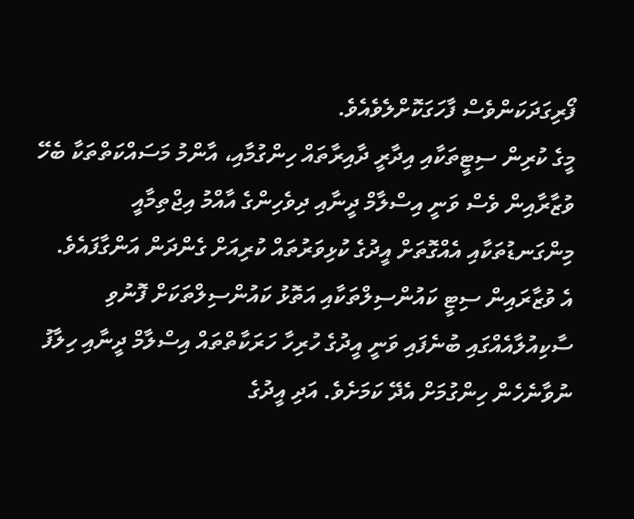ފޯރިގަދަކަންވެސް ފާހަގަކޮށްލެވެއެވެ.
މީގެ ކުރިން ސިޓީތަކާއި އިދާރީ ދާއިރާތައް ހިންގުމާއި، އާންމު މަސައްކަތްތަކާ ބެހޭ ވުޒާރާއިން ވެސް ވަނީ އިސްލާމް ދީނާއި ދިވެހިންގެ އާއްމު އިޖްތިމާއީ މިންގަނޑުތަކާއި އެއްގޮތަށް އީދުގެ ކުޅިވަރުތައް ކުރިއަށް ގެންދަން އަންގާފައެވެ.
އެ ވުޒާރައިން ސިޓީ ކައުންސިލްތަކާއި އަތޮޅު ކައުންސިލްތަކަށް ފޮނުވި ސާކިއުލާއެއްގައި ބުނެފައި ވަނީ އީދުގެ ހުރިހާ ހަރަކާތްތައް އިސްލާމް ދީނާއި ހިލާފު ނުވާނެހެން ހިންގުމަށް އެދޭ ކަމަށެވެ. އަދި އީދުގެ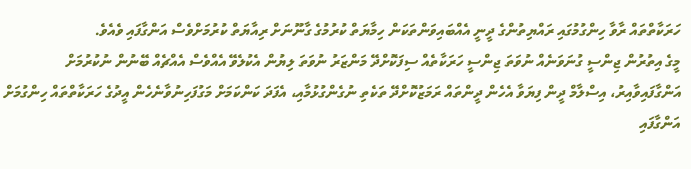ހަރަކާތްތައް ރާވާ ހިންގުމުގައި ރައްޔިތުންގެ ދީނީ އެއްބައިވަންތަކަން ހިމާޔަތް ކުރުމުގެ ގާނޫނަށް ރިއާޔަތް ކުރުމަށްވެސް އަންގާފައި ވެއެވެ.
މީގެ އިތުރުން ޖިންސީ ގުނަވަނެއް ނުވަތަ ޖިންސީ ހަރަކާތެއް ސިފަކޮށްދޭ މަންޒަރު ނުވަތަ ލިޔުން އެކުލެވޭ އެއްވެސް އެއްޗެއް ބޭނުން ނުކުރުމަށް އަންގާފައިވާއިރު، އިސްލާމް ދީން ފިޔަވާ އެހެން ދީންތައް ރަމަޒުކޮށްދޭ ތަކެތި ނުގެންގުޅުމާއި، އެފަދަ ކަންކަމަށް މަގުފަހިނުވާނެހެން އީދުގެ ހަރަކާތްތައް ހިންގުމަށް އަންގާފައި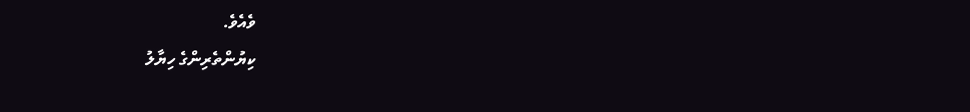ވެއެވެ.
ކިޔުންތެރިންގެ ހިޔާލު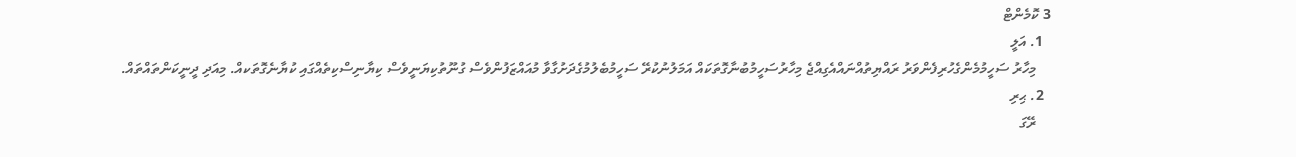3 ކޮމެންޓް
  1. އަލީ
    މިހާރު ސަހީމުމެންގެހުރިފެންވަރު ރައްޔިތުއްނައްއެގިއްޖެ މިހާރުސަހީމުބުނާގޮތަކައް އަމަލުނުކުރޭ ސަހީމުބެލުމުގެދަށުގާވާ މުއައްޒަފުންވެސް ގުނޫތުކިޔަނީވެސް ކިޔާނިސްކިތެއްގައި ކުޔާނެގޮތަކއް. މިއަދި ދީނީކަންތައްތައް.
  2. ޙިރި
    ރޭގަ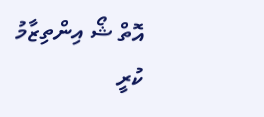އޮތް ޝޯ އިންތިޒާމު ކުރީ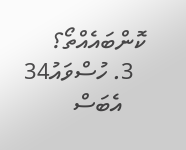ކޮންބައެއްތޯ؟
  3. ހުސްވައު34
    އެބަސް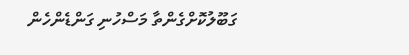ގަބޫލުކޮށްގެންތާ މަސްހުނި ގަންޑެންހެން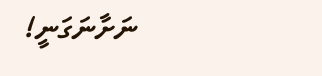ނަށާނަގަނީ!